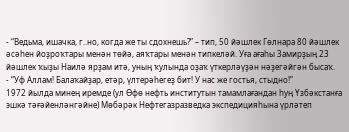- “Ведьма, ишачка, г..но, когда же ты сдохнешь?” – тип, 50 йәшлек Гөлнара 80 йәшлек әсәһен йоҙроҡтары менән төйә, аяҡтары менән типкеләй. Уға ағаһы Замирҙың 23 йәшлек ҡыҙы Наилә ярҙам итә, уның ҡулында оҙаҡ үткерләүҙән нәҙегәйгән бысаҡ.
- “Уф Аллам! Балаҡайҙар, етәр, үлтерәһегеҙ бит! У нас же гостья, стыдно!”
1972 йылда минең иремде (ул Өфө нефть институтын тамамлағандан һуң Үзбәкстанға эшкә тәғәйенләнгәйне) Мөбәрәк Нефтегазразведка экспедицияһына үрләтеп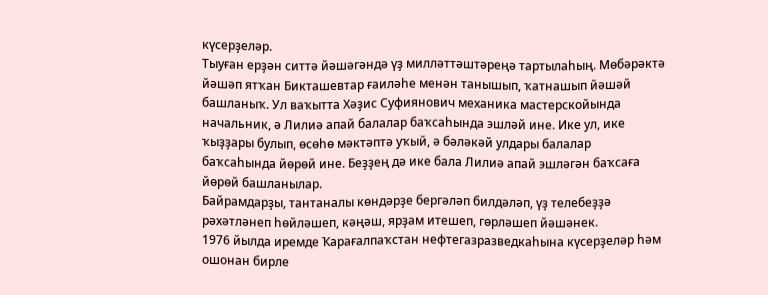күсерҙеләр.
Тыуған ерҙән ситтә йәшәгәндә үҙ милләттәштәреңә тартылаһың. Мөбәрәктә йәшәп ятҡан Бикташевтар ғаиләһе менән танышып, ҡатнашып йәшәй башланыҡ. Ул ваҡытта Хәҙис Суфиянович механика мастерскойында начальник, ә Лилиә апай балалар баҡсаһында эшләй ине. Ике ул, ике ҡыҙҙары булып, өсөһө мәктәптә уҡый, ә бәләкәй улдары балалар баҡсаһында йөрөй ине. Беҙҙең дә ике бала Лилиә апай эшләгән баҡсаға йөрөй башланылар.
Байрамдарҙы, тантаналы көндәрҙе бергәләп билдәләп, үҙ телебеҙҙә рәхәтләнеп һөйләшеп, кәңәш, ярҙам итешеп, гөрләшеп йәшәнек.
1976 йылда иремде Ҡарағалпаҡстан нефтегазразведкаһына күсерҙеләр һәм ошонан бирле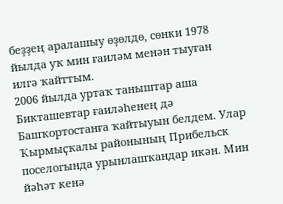беҙҙең аралашыу өҙөлдө, сөнки 1978 йылда уҡ мин ғаиләм менән тыуған илгә ҡайттым.
2006 йылда уртаҡ таныштар аша Бикташевтар ғаиләһенең дә Башҡортостанға ҡайтыуын белдем. Улар Ҡырмыҫҡалы районының Прибельск поселогында урынлашҡандар икән. Мин йәһәт кенә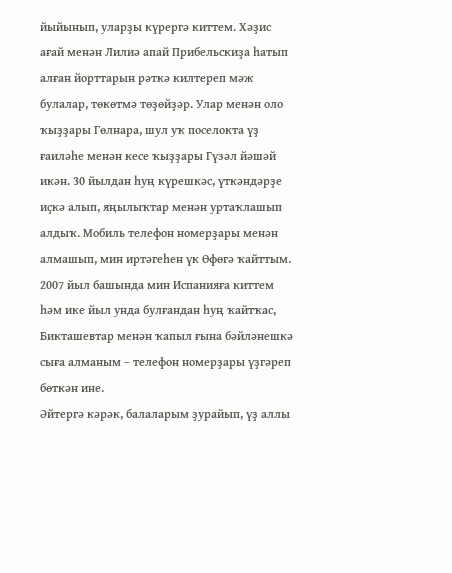йыйынып, уларҙы күрергә киттем. Хәҙис ағай менән Лилиә апай Прибельскиҙа һатып алған йорттарын рәткә килтереп мәж булалар, төкөтмә төҙөйҙәр. Улар менән оло ҡыҙҙары Гөлнара, шул уҡ поселокта үҙ ғаиләһе менән кесе ҡыҙҙары Гүзәл йәшәй икән. 30 йылдан һуң күрешкәс, үткәндәрҙе иҫкә алып, яңылыҡтар менән уртаҡлашып алдыҡ. Мобиль телефон номерҙары менән алмашып, мин иртәгеһен үк Өфөгә ҡайттым.
2007 йыл башында мин Испанияға киттем һәм ике йыл унда булғандан һуң ҡайтҡас, Бикташевтар менән ҡапыл ғына бәйләнешкә сыға алманым – телефон номерҙары үҙгәреп бөткән ине.
Әйтергә кәрәк, балаларым ҙурайып, үҙ аллы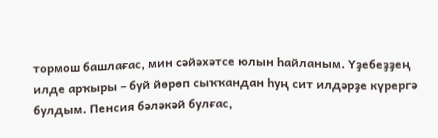тормош башлағас, мин сәйәхәтсе юлын һайланым. Үҙебеҙҙең илде арҡыры – буй йөрөп сыҡҡандан һуң сит илдәрҙе күрергә булдым. Пенсия бәләкәй булғас,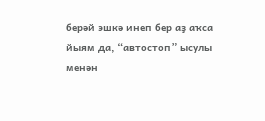берәй эшкә инеп бер аҙ аҡса йыям да, “автостоп” ысулы менән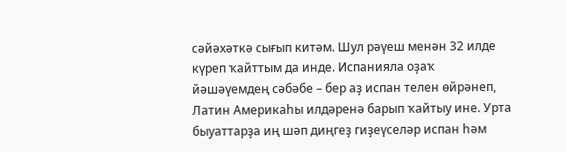сәйәхәткә сығып китәм. Шул рәүеш менән 32 илде күреп ҡайттым да инде. Испанияла оҙаҡ йәшәүемдең сәбәбе – бер аҙ испан телен өйрәнеп, Латин Америкаһы илдәренә барып ҡайтыу ине. Урта быуаттарҙа иң шәп диңгеҙ гиҙеүселәр испан һәм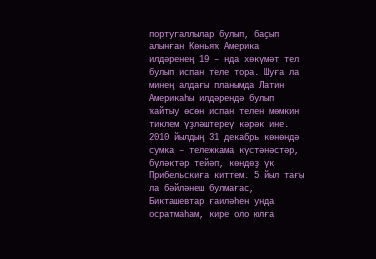португаллылар булып, баҫып алынған Көньяҡ Америка илдәренең 19 – нда хөкүмәт тел булып испан теле тора. Шуға ла минең алдағы планымда Латин Америкаһы илдәрендә булып ҡайтыу өсөн испан телен мөмкин тиклем үҙләштереү кәрәк ине.
2010 йылдың 31 декабрь көнөндә сумка – тележкама күстәнәстәр, бүләктәр тейәп, көндөҙ үк Прибельскиға киттем. 5 йыл тағы ла бәйләнеш булмағас, Бикташевтар ғаиләһен унда осратмаһам, кире оло юлға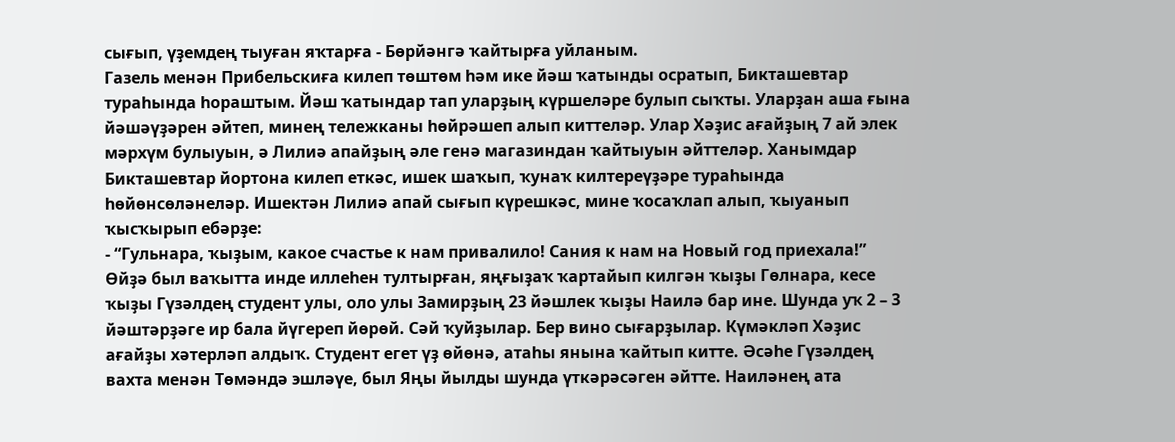сығып, үҙемдең тыуған яҡтарға - Бөрйәнгә ҡайтырға уйланым.
Газель менән Прибельскиға килеп төштөм һәм ике йәш ҡатынды осратып, Бикташевтар тураһында һораштым. Йәш ҡатындар тап уларҙың күршеләре булып сыҡты. Уларҙан аша ғына йәшәүҙәрен әйтеп, минең тележканы һөйрәшеп алып киттеләр. Улар Хәҙис ағайҙың 7 ай элек мәрхүм булыуын, ә Лилиә апайҙың әле генә магазиндан ҡайтыуын әйттеләр. Ханымдар Бикташевтар йортона килеп еткәс, ишек шаҡып, ҡунаҡ килтереүҙәре тураһында һөйөнсөләнеләр. Ишектән Лилиә апай сығып күрешкәс, мине ҡосаҡлап алып, ҡыуанып ҡысҡырып ебәрҙе:
- “Гульнара, ҡыҙым, какое счастье к нам привалило! Сания к нам на Новый год приехала!”
Өйҙә был ваҡытта инде иллеһен тултырған, яңғыҙаҡ ҡартайып килгән ҡыҙы Гөлнара, кесе ҡыҙы Гүзәлдең студент улы, оло улы Замирҙың 23 йәшлек ҡыҙы Наилә бар ине. Шунда уҡ 2 – 3 йәштәрҙәге ир бала йүгереп йөрөй. Сәй ҡуйҙылар. Бер вино сығарҙылар. Күмәкләп Хәҙис ағайҙы хәтерләп алдыҡ. Студент егет үҙ өйөнә, атаһы янына ҡайтып китте. Әсәһе Гүзәлдең вахта менән Төмәндә эшләүе, был Яңы йылды шунда үткәрәсәген әйтте. Наиләнең ата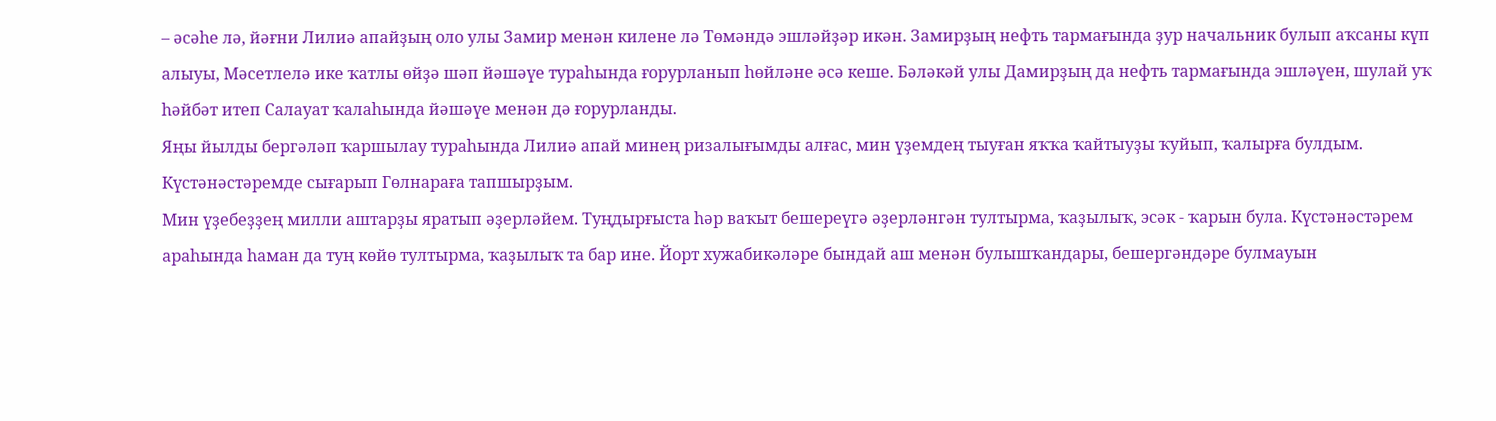– әсәһе лә, йәғни Лилиә апайҙың оло улы Замир менән килене лә Төмәндә эшләйҙәр икән. Замирҙың нефть тармағында ҙур начальник булып аҡсаны күп алыуы, Мәсетлелә ике ҡатлы өйҙә шәп йәшәүе тураһында ғорурланып һөйләне әсә кеше. Бәләкәй улы Дамирҙың да нефть тармағында эшләүен, шулай уҡ һәйбәт итеп Салауат ҡалаһында йәшәүе менән дә ғорурланды.
Яңы йылды бергәләп ҡаршылау тураһында Лилиә апай минең ризалығымды алғас, мин үҙемдең тыуған яҡҡа ҡайтыуҙы ҡуйып, ҡалырға булдым. Күстәнәстәремде сығарып Гөлнараға тапшырҙым.
Мин үҙебеҙҙең милли аштарҙы яратып әҙерләйем. Туңдырғыста һәр ваҡыт бешереүгә әҙерләнгән тултырма, ҡаҙылыҡ, эсәк - ҡарын була. Күстәнәстәрем араһында һаман да туң көйө тултырма, ҡаҙылыҡ та бар ине. Йорт хужабикәләре бындай аш менән булышҡандары, бешергәндәре булмауын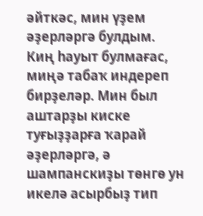әйткәс, мин үҙем әҙерләргә булдым. Киң һауыт булмағас, миңә табаҡ индереп бирҙеләр. Мин был аштарҙы киске туғыҙҙарға ҡарай әҙерләргә, ә шампанскиҙы төнгө ун икелә асырбыҙ тип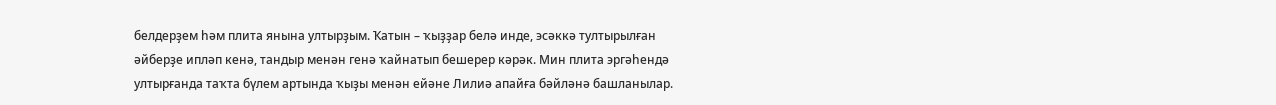белдерҙем һәм плита янына ултырҙым. Ҡатын – ҡыҙҙар белә инде, эсәккә тултырылған әйберҙе ипләп кенә, тандыр менән генә ҡайнатып бешерер кәрәк. Мин плита эргәһендә ултырғанда таҡта бүлем артында ҡыҙы менән ейәне Лилиә апайға бәйләнә башланылар.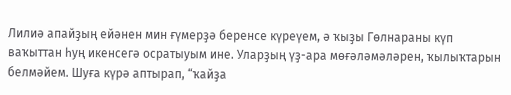Лилиә апайҙың ейәнен мин ғүмерҙә беренсе күреүем, ә ҡыҙы Гөлнараны күп ваҡыттан һуң икенсегә осратыуым ине. Уларҙың үҙ-ара мөғәләмәләрен, ҡылыҡтарын белмәйем. Шуға күрә аптырап, “ҡайҙа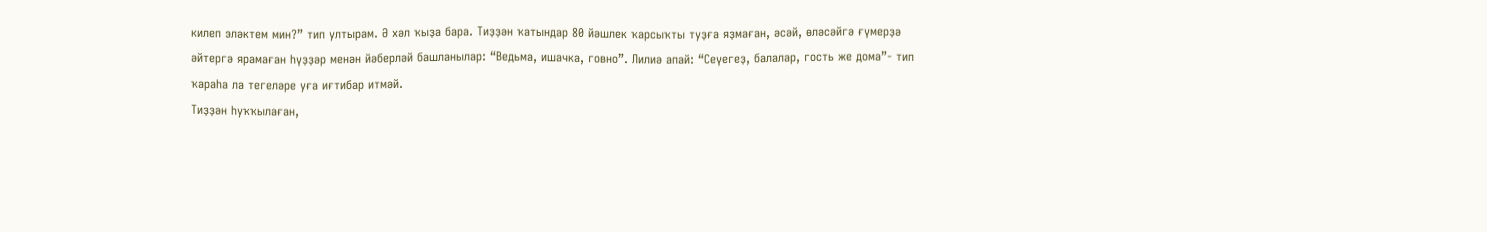килеп эләктем мин?” тип ултырам. Ә хәл ҡыҙа бара. Тиҙҙән ҡатындар 80 йәшлек ҡарсыҡты туҙға яҙмаған, әсәй, өләсәйгә ғүмерҙә әйтергә ярамаған һүҙҙәр менән йәберләй башланылар: “Ведьма, ишачка, говно”. Лилиә апай: “Сеүегеҙ, балалар, гость же дома”- тип ҡараһа ла тегеләре уға иғтибар итмәй.
Тиҙҙән һуҡҡылаған,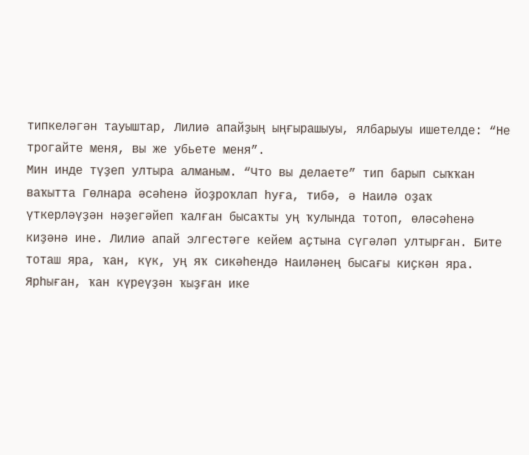типкеләгән тауыштар, Лилиә апайҙың ыңғырашыуы, ялбарыуы ишетелде: “Не трогайте меня, вы же убьете меня”.
Мин инде түҙеп ултыра алманым. “Что вы делаете” тип барып сыҡҡан ваҡытта Гөлнара әсәһенә йоҙроҡлап һуға, тибә, ә Наилә оҙаҡ үткерләүҙән нәҙегәйеп ҡалған бысаҡты уң ҡулында тотоп, өләсәһенә киҙәнә ине. Лилиә апай элгестәге кейем аҫтына сүгәләп ултырған. Бите тоташ яра, ҡан, күк, уң яҡ сикәһендә Наиләнең бысағы киҫкән яра.
Ярһыған, ҡан күреүҙән ҡыҙған ике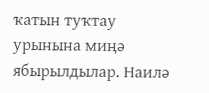ҡатын туҡтау урынына миңә ябырылдылар. Наилә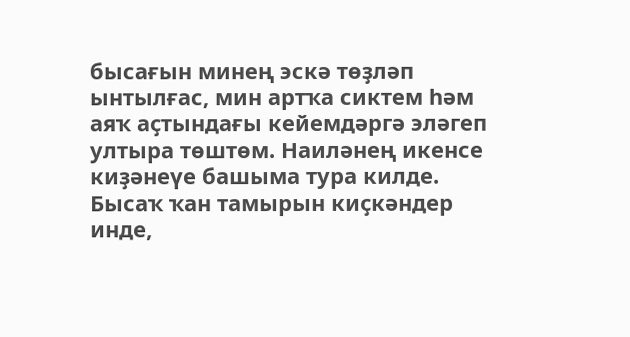бысағын минең эскә төҙләп ынтылғас, мин артҡа сиктем һәм аяҡ аҫтындағы кейемдәргә эләгеп ултыра төштөм. Наиләнең икенсе киҙәнеүе башыма тура килде. Бысаҡ ҡан тамырын киҫкәндер инде,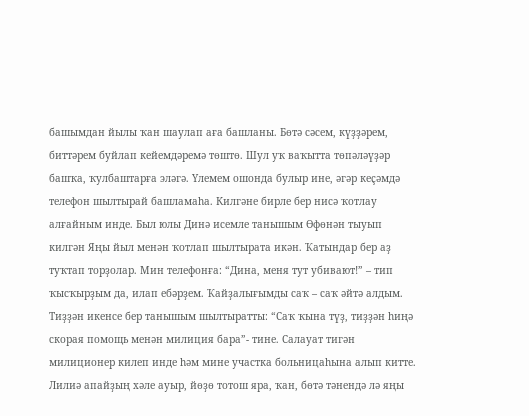башымдан йылы ҡан шаулап аға башланы. Бөтә сәсем, күҙҙәрем, биттәрем буйлап кейемдәремә төштө. Шул уҡ ваҡытта төпәләүҙәр башҡа, ҡулбаштарға эләгә. Үлемем ошонда булыр ине, әгәр кеҫәмдә телефон шылтырай башламаһа. Килгәне бирле бер нисә ҡотлау алғайным инде. Был юлы Динә исемле танышым Өфөнән тыуып килгән Яңы йыл менән ҡотлап шылтырата икән. Ҡатындар бер аҙ туҡтап торҙолар. Мин телефонға: “Дина, меня тут убивают!” – тип ҡысҡырҙым да, илап ебәрҙем. Ҡайҙалығымды саҡ – саҡ әйтә алдым. Тиҙҙән икенсе бер танышым шылтыратты: “Саҡ ҡына түҙ, тиҙҙән һиңә скорая помощь менән милиция бара”- тине. Салауат тигән милиционер килеп инде һәм мине участка больницаһына алып китте.
Лилиә апайҙың хәле ауыр, йөҙө тотош яра, ҡан, бөтә тәнендә лә яңы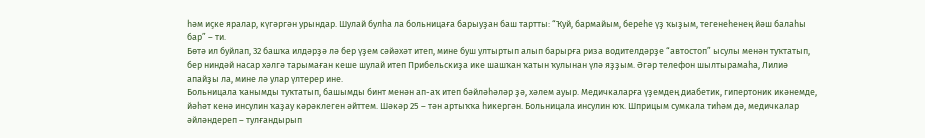һәм иҫке яралар, күгәргән урындар. Шулай булһа ла больницаға барыуҙан баш тартты: “Ҡуй, бармайым, береһе үҙ ҡыҙым, тегенеһенең йәш балаһы бар” – ти.
Бөтә ил буйлап, 32 башҡа илдәрҙә лә бер үҙем сәйәхәт итеп, мине буш ултыртып алып барырға риза водителдәрҙе “автостоп” ысулы менән туҡтатып, бер ниндәй насар хәлгә тарымаған кеше шулай итеп Прибельскиҙа ике шашҡан ҡатын ҡулынан үлә яҙҙым. Әгәр телефон шылтырамаһа, Лилиә апайҙы ла, мине лә улар үлтерер ине.
Больницала ҡанымды туҡтатып, башымды бинт менән ап-аҡ итеп бәйләһәләр ҙә, хәлем ауыр. Медичкаларға үҙемдең диабетик, гипертоник икәнемде, йәһәт кенә инсулин ҡаҙау кәрәклеген әйттем. Шәкәр 25 – тән артыҡҡа һикергән. Больницала инсулин юҡ. Шприцым сумкала тиһәм дә, медичкалар әйләндереп – тулғандырып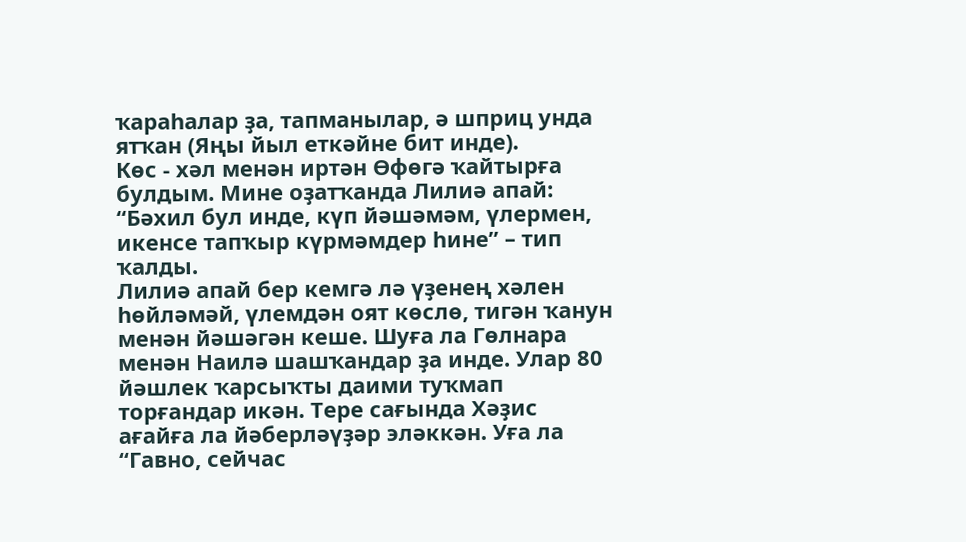ҡараһалар ҙа, тапманылар, ә шприц унда ятҡан (Яңы йыл еткәйне бит инде).
Көс - хәл менән иртән Өфөгә ҡайтырға булдым. Мине оҙатҡанда Лилиә апай: “Бәхил бул инде, күп йәшәмәм, үлермен, икенсе тапҡыр күрмәмдер һине” – тип ҡалды.
Лилиә апай бер кемгә лә үҙенең хәлен һөйләмәй, үлемдән оят көслө, тигән ҡанун менән йәшәгән кеше. Шуға ла Гөлнара менән Наилә шашҡандар ҙа инде. Улар 80 йәшлек ҡарсыҡты даими туҡмап торғандар икән. Тере сағында Хәҙис ағайға ла йәберләүҙәр эләккән. Уға ла “Гавно, сейчас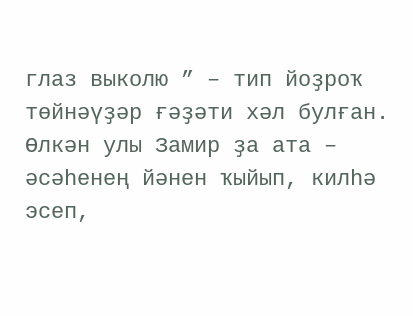глаз выколю ” – тип йоҙроҡ төйнәүҙәр ғәҙәти хәл булған. Өлкән улы Замир ҙа ата – әсәһенең йәнен ҡыйып, килһә эсеп,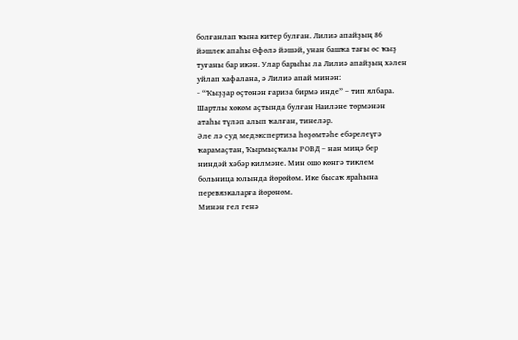болғанлап ҡына китер булған. Лилиә апайҙың 86 йәшлек апаһы Өфөлә йәшәй, унан башҡа тағы өс ҡыҙ туғаны бар икән. Улар барыһы ла Лилиә апайҙың хәлен уйлап хафалана, ә Лилиә апай минән:
- “Ҡыҙҙар өҫтөнән ғариза бирмә инде” – тип ялбара.
Шартлы хөкөм аҫтында булған Наиләне төрмәнән атаһы түләп алып ҡалған, тинеләр.
Әле лә суд медэкспертиза һөҙөмтәһе ебәрелеүгә ҡарамаҫтан, Ҡырмыҫҡалы РОВД – нан миңә бер ниндәй хәбәр килмәне. Мин ошо көнгә тиклем больница юлында йөрөйөм. Ике бысаҡ яраһына перевязкаларға йөрөнөм.
Минән гел генә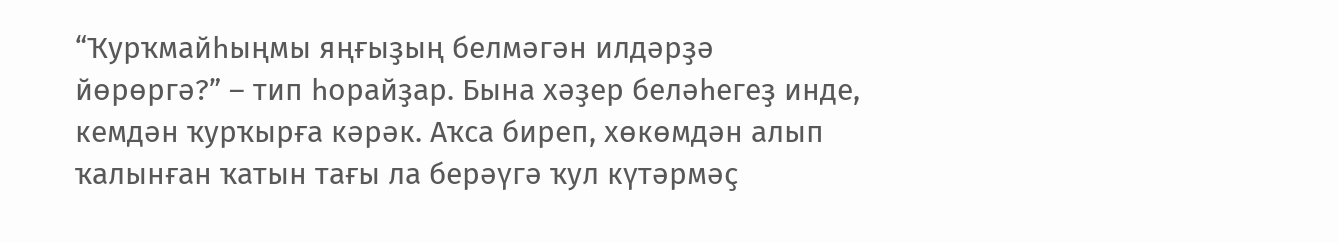“Ҡурҡмайһыңмы яңғыҙың белмәгән илдәрҙә йөрөргә?” – тип һорайҙар. Бына хәҙер беләһегеҙ инде, кемдән ҡурҡырға кәрәк. Аҡса биреп, хөкөмдән алып ҡалынған ҡатын тағы ла берәүгә ҡул күтәрмәҫ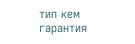тип кем гарантия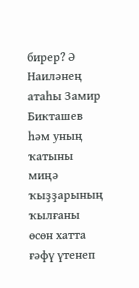бирер? Ә Наиләнең атаһы Замир Бикташев һәм уның ҡатыны миңә ҡыҙҙарының ҡылғаны өсөн хатта ғәфү үтенеп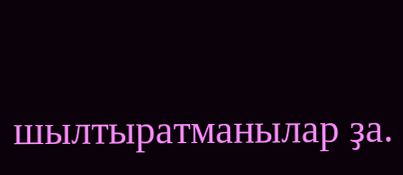шылтыратманылар ҙа.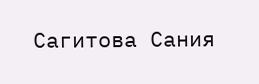Сагитова Сания